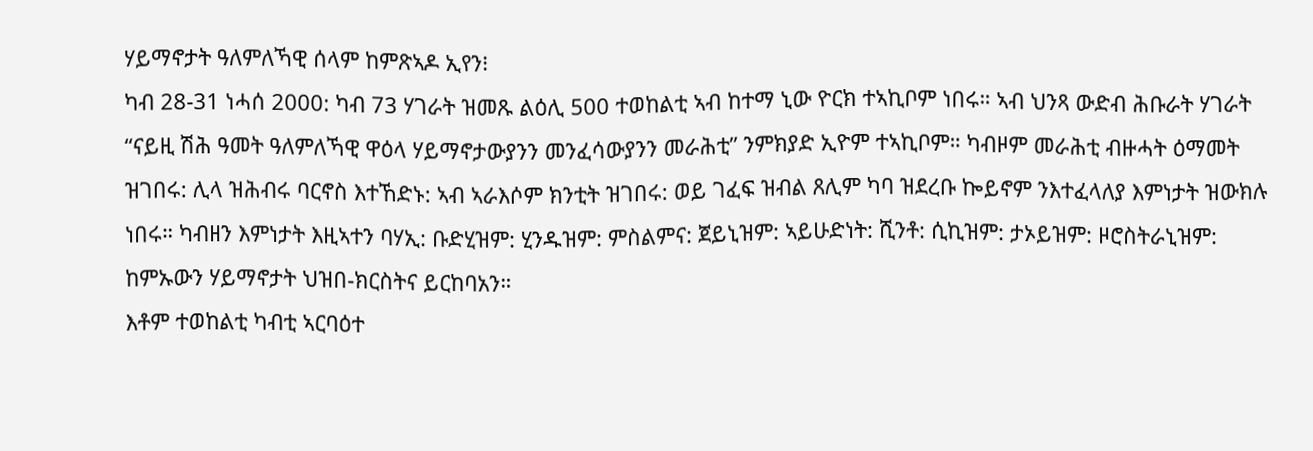ሃይማኖታት ዓለምለኻዊ ሰላም ከምጽኣዶ ኢየን፧
ካብ 28-31 ነሓሰ 2000: ካብ 73 ሃገራት ዝመጹ ልዕሊ 500 ተወከልቲ ኣብ ከተማ ኒው ዮርክ ተኣኪቦም ነበሩ። ኣብ ህንጻ ውድብ ሕቡራት ሃገራት “ናይዚ ሽሕ ዓመት ዓለምለኻዊ ዋዕላ ሃይማኖታውያንን መንፈሳውያንን መራሕቲ” ንምክያድ ኢዮም ተኣኪቦም። ካብዞም መራሕቲ ብዙሓት ዕማመት ዝገበሩ: ሊላ ዝሕብሩ ባርኖስ እተኸድኑ: ኣብ ኣራእሶም ክንቲት ዝገበሩ: ወይ ገፈፍ ዝብል ጸሊም ካባ ዝደረቡ ኰይኖም ንእተፈላለያ እምነታት ዝውክሉ ነበሩ። ካብዘን እምነታት እዚኣተን ባሃኢ: ቡድሂዝም: ሂንዱዝም: ምስልምና: ጀይኒዝም: ኣይሁድነት: ሺንቶ: ሲኪዝም: ታኦይዝም: ዞሮስትራኒዝም: ከምኡውን ሃይማኖታት ህዝበ-ክርስትና ይርከባአን።
እቶም ተወከልቲ ካብቲ ኣርባዕተ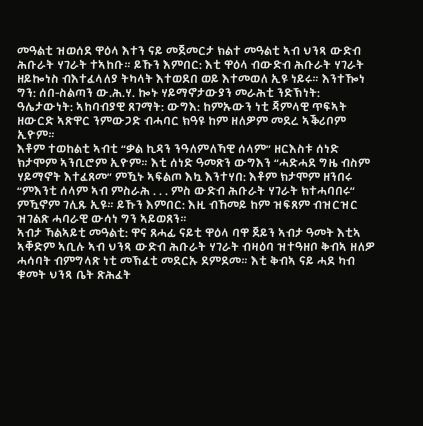መዓልቲ ዝወሰደ ዋዕላ እተን ናይ መጀመርታ ክልተ መዓልቲ ኣብ ህንጻ ውድብ ሕቡራት ሃገራት ተኣከቡ። ይኹን እምበር: እቲ ዋዕላ ብውድብ ሕቡራት ሃገራት ዘይኰነስ ብእተፈላለያ ትካላት እተወደበ ወይ እተመወለ ኢዩ ነይሩ። እንተዀነ ግን: ሰበ-ስልጣን ው.ሕ.ሃ. ኰኑ ሃይማኖታውያን መራሕቲ ንድኽነት: ዓሌታውነት: ኣከባብያዊ ጸገማት: ውግእ: ከምኡውን ነቲ ጃምላዊ ጥፍኣት ዘውርድ ኣጽዋር ንምውጋድ ብሓባር ክዓዩ ከም ዘለዎም መደረ ኣቕሪቦም ኢዮም።
እቶም ተወከልቲ ኣብቲ “ቃል ኪዳን ንዓለምለኻዊ ሰላም” ዘርእስቱ ሰነድ ክታሞም ኣንቢሮም ኢዮም። እቲ ሰነድ ዓመጽን ውግእን “ሓድሓደ ግዜ ብስም ሃይማኖት እተፈጸመ” ምዃኑ ኣፍልጦ እኳ እንተሃበ: እቶም ክታሞም ዘንበሩ “ምእንቲ ሰላም ኣብ ምስራሕ . . . ምስ ውድብ ሕቡራት ሃገራት ክተሓባበሩ” ምዃኖም ገሊጹ ኢዩ። ይኹን እምበር: እዚ ብኸመይ ከም ዝፍጸም ብዝርዝር ዝገልጽ ሓባራዊ ውሳነ ግን ኣይወጸን።
ኣብታ ኻልኣይቲ መዓልቲ: ዋና ጸሓፊ ናይቲ ዋዕላ ባዋ ጀይን ኣብታ ዓመት እቲኣ ኣቐድም ኣቢሉ ኣብ ህንጻ ውድብ ሕቡራት ሃገራት ብዛዕባ ዝተዓዘቦ ቅብኣ ዘለዎ ሓሳባት ብምግላጽ ነቲ መኽፈቲ መደርኡ ደምደመ። እቲ ቅብኣ ናይ ሓደ ካብ ቁመት ህንጻ ቤት ጽሕፈት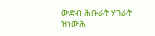ውድብ ሕቡራት ሃገራት ዝነውሕ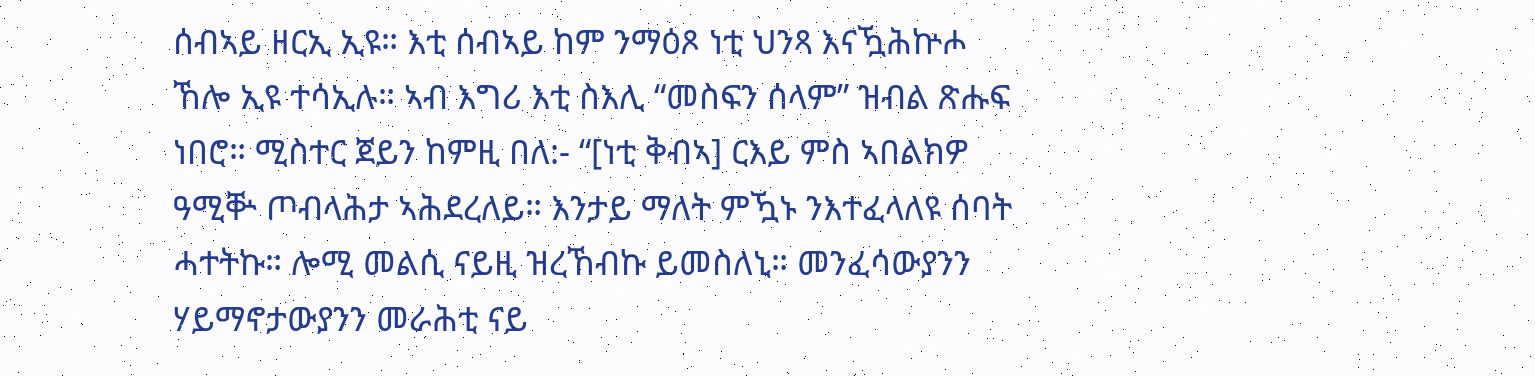ሰብኣይ ዘርኢ ኢዩ። እቲ ሰብኣይ ከም ንማዕጾ ነቲ ህንጻ እናዃሕኵሖ ኸሎ ኢዩ ተሳኢሉ። ኣብ እግሪ እቲ ስእሊ “መስፍን ሰላም” ዝብል ጽሑፍ ነበሮ። ሚስተር ጀይን ከምዚ በለ:- “[ነቲ ቅብኣ] ርእይ ምስ ኣበልክዎ ዓሚቝ ጦብላሕታ ኣሕደረለይ። እንታይ ማለት ምዃኑ ንእተፈላለዩ ሰባት ሓተትኩ። ሎሚ መልሲ ናይዚ ዝረኸብኩ ይመስለኒ። መንፈሳውያንን ሃይማኖታውያንን መራሕቲ ናይ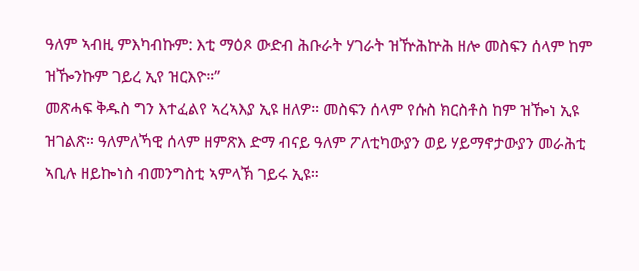ዓለም ኣብዚ ምእካብኩም: እቲ ማዕጾ ውድብ ሕቡራት ሃገራት ዝዅሕኵሕ ዘሎ መስፍን ሰላም ከም ዝዀንኩም ገይረ ኢየ ዝርእዮ።”
መጽሓፍ ቅዱስ ግን እተፈልየ ኣረኣእያ ኢዩ ዘለዎ። መስፍን ሰላም የሱስ ክርስቶስ ከም ዝዀነ ኢዩ ዝገልጽ። ዓለምለኻዊ ሰላም ዘምጽእ ድማ ብናይ ዓለም ፖለቲካውያን ወይ ሃይማኖታውያን መራሕቲ ኣቢሉ ዘይኰነስ ብመንግስቲ ኣምላኽ ገይሩ ኢዩ።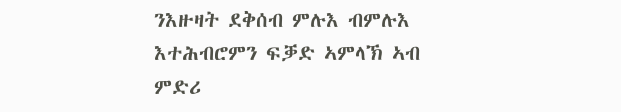ንእዙዛት ደቅሰብ ምሉእ ብምሉእ እተሕብሮምን ፍቓድ ኣምላኽ ኣብ ምድሪ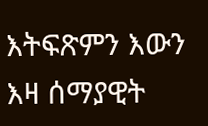እትፍጽምን እውን እዛ ሰማያዊት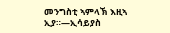መንግስቲ ኣምላኽ እዚኣ ኢያ።—ኢሳይያስ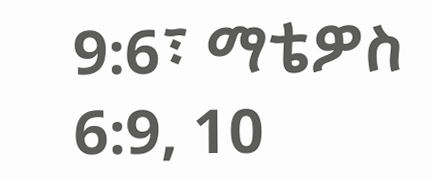9:6፣ ማቴዎስ 6:9, 10